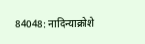84048: नादिन्याक्रोशे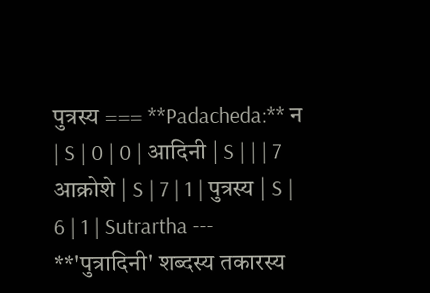पुत्रस्य === **Padacheda:** न | S | 0 | 0 | आदिनी | S | | | 7 आक्रोशे | S | 7 | 1 | पुत्रस्य | S | 6 | 1 | Sutrartha --- **'पुत्रादिनी' शब्दस्य तकारस्य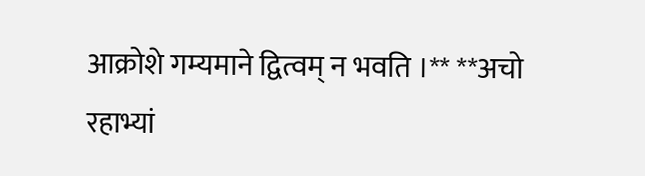आक्रोशे गम्यमाने द्वित्वम् न भवति ।** **अचो रहाभ्यां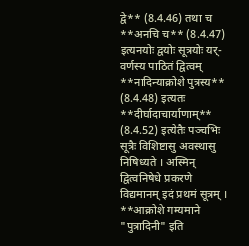द्वे** (8.4.46) तथा च **अनचि च** (8.4.47) इत्यनयोः द्वयोः सूत्रयोः यर्-वर्णस्य पाठितं द्वित्वम् **नादिन्याक्रोशे पुत्रस्य** (8.4.48) इत्यतः **दीर्घादाचार्याणाम्** (8.4.52) इत्येतैः पञ्चभिः सूत्रैः विशिष्टासु अवस्थासु निषिध्यते । अस्मिन् द्वित्वनिषेधे प्रकरणे विद्यमानम् इदं प्रथमं सूत्रम् । **आक्रोशे गम्यमाने "पुत्रादिनी" इति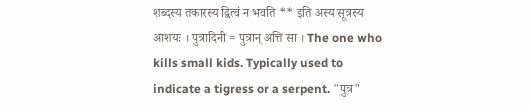शब्दस्य तकारस्य द्वित्वं न भवति ** इति अस्य सूत्रस्य आशयः । पुत्रादिनी = पुत्रान् अत्ति सा । The one who kills small kids. Typically used to indicate a tigress or a serpent. "पुत्र"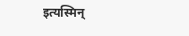इत्यस्मिन्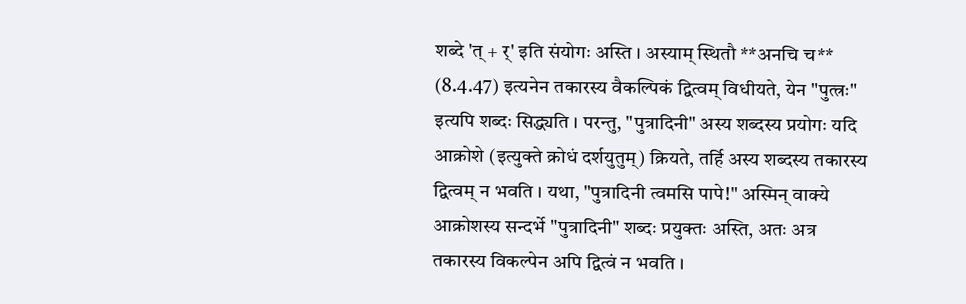शब्दे 'त् + र्' इति संयोगः अस्ति । अस्याम् स्थितौ **अनचि च** (8.4.47) इत्यनेन तकारस्य वैकल्पिकं द्वित्वम् विधीयते, येन "पुत्त्रः" इत्यपि शब्दः सिद्ध्यति । परन्तु, "पुत्रादिनी" अस्य शब्दस्य प्रयोगः यदि आक्रोशे (इत्युक्ते क्रोधं दर्शयुतुम्) क्रियते, तर्हि अस्य शब्दस्य तकारस्य द्वित्वम् न भवति । यथा, "पुत्रादिनी त्वमसि पापे!" अस्मिन् वाक्ये आक्रोशस्य सन्दर्भे "पुत्रादिनी" शब्दः प्रयुक्तः अस्ति, अतः अत्र तकारस्य विकल्पेन अपि द्वित्वं न भवति ।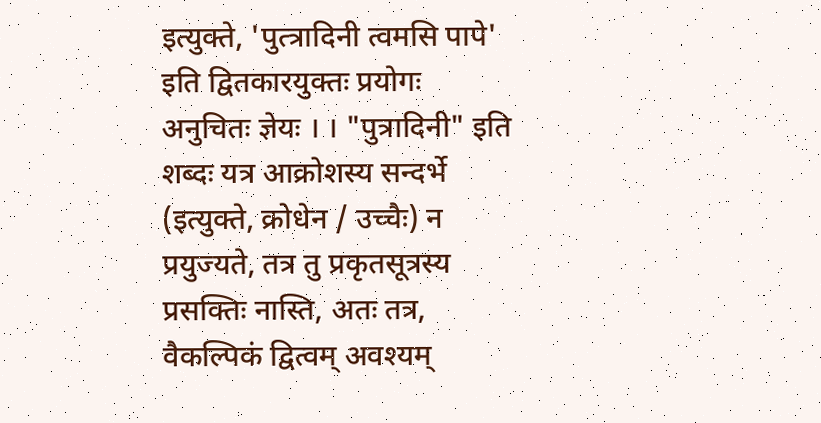इत्युक्ते, 'पुत्त्रादिनी त्वमसि पापे' इति द्वितकारयुक्तः प्रयोगः अनुचितः ज्ञेयः । । "पुत्रादिनी" इति शब्दः यत्र आक्रोशस्य सन्दर्भे (इत्युक्ते, क्रोधेन / उच्चैः) न प्रयुज्यते, तत्र तु प्रकृतसूत्रस्य प्रसक्तिः नास्ति, अतः तत्र, वैकल्पिकं द्वित्वम् अवश्यम्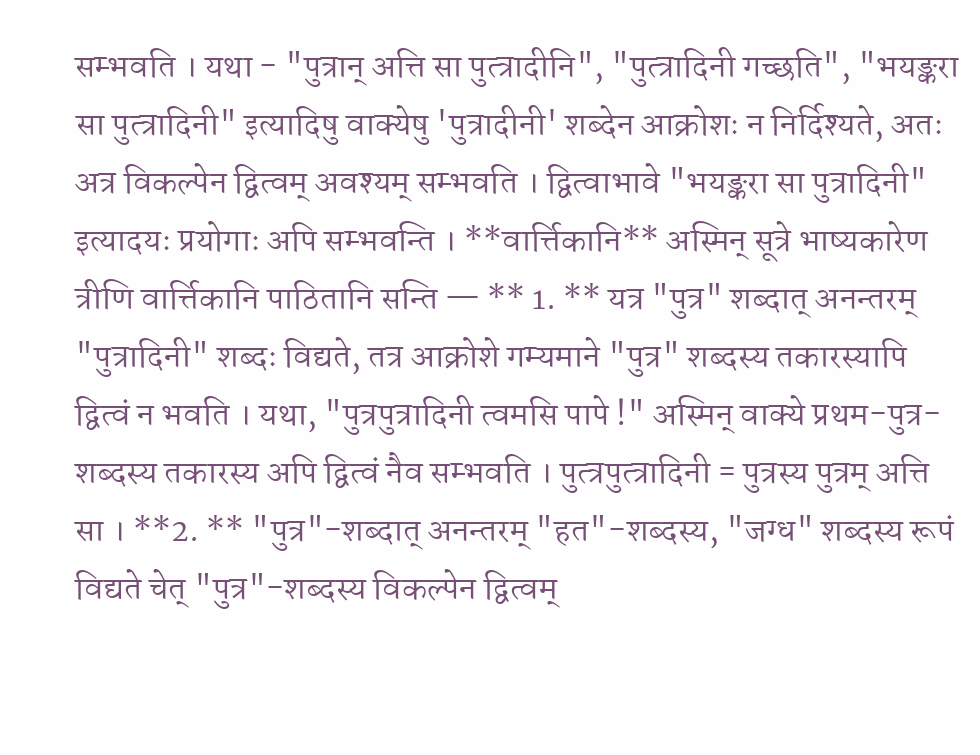सम्भवति । यथा - "पुत्रान् अत्ति सा पुत्त्रादीनि", "पुत्त्रादिनी गच्छति", "भयङ्करा सा पुत्त्रादिनी" इत्यादिषु वाक्येषु 'पुत्रादीनी' शब्देन आक्रोशः न निर्दिश्यते, अतः अत्र विकल्पेन द्वित्वम् अवश्यम् सम्भवति । द्वित्वाभावे "भयङ्करा सा पुत्रादिनी" इत्यादयः प्रयोगाः अपि सम्भवन्ति । **वार्त्तिकानि** अस्मिन् सूत्रे भाष्यकारेण त्रीणि वार्त्तिकानि पाठितानि सन्ति — ** 1. ** यत्र "पुत्र" शब्दात् अनन्तरम् "पुत्रादिनी" शब्दः विद्यते, तत्र आक्रोशे गम्यमाने "पुत्र" शब्दस्य तकारस्यापि द्वित्वं न भवति । यथा, "पुत्रपुत्रादिनी त्वमसि पापे !" अस्मिन् वाक्ये प्रथम-पुत्र-शब्दस्य तकारस्य अपि द्वित्वं नैव सम्भवति । पुत्त्रपुत्त्रादिनी = पुत्रस्य पुत्रम् अत्ति सा । **2. ** "पुत्र"-शब्दात् अनन्तरम् "हत"-शब्दस्य, "जग्ध" शब्दस्य रूपं विद्यते चेत् "पुत्र"-शब्दस्य विकल्पेन द्वित्वम्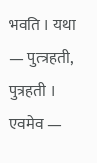भवति । यथा — पुत्त्रहती, पुत्रहती । एवमेव —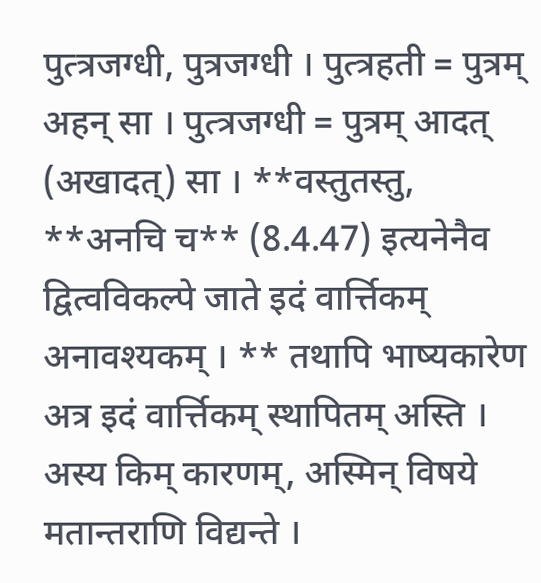पुत्त्रजग्धी, पुत्रजग्धी । पुत्त्रहती = पुत्रम् अहन् सा । पुत्त्रजग्धी = पुत्रम् आदत् (अखादत्) सा । **वस्तुतस्तु, **अनचि च** (8.4.47) इत्यनेनैव द्वित्वविकल्पे जाते इदं वार्त्तिकम् अनावश्यकम् । ** तथापि भाष्यकारेण अत्र इदं वार्त्तिकम् स्थापितम् अस्ति । अस्य किम् कारणम्, अस्मिन् विषये मतान्तराणि विद्यन्ते ।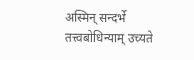अस्मिन् सन्दर्भे तत्त्वबोधिन्याम् उच्यते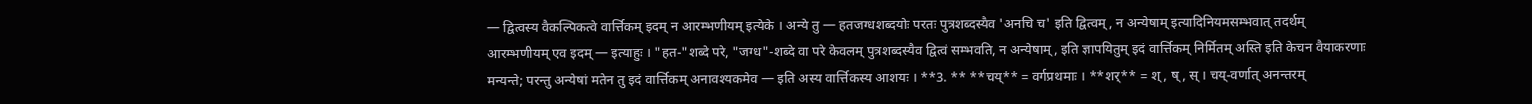— द्वित्वस्य वैकल्पिकत्वे वार्त्तिकम् इदम् न आरम्भणीयम् इत्येके । अन्ये तु — हतजग्धशब्दयोः परतः पुत्रशब्दस्यैव 'अनचि च' इति द्वित्वम्, न अन्येषाम् इत्यादिनियमसम्भवात् तदर्थम् आरम्भणीयम् एव इदम् — इत्याहुः । "हत-"शब्दे परे, "जग्ध"-शब्दे वा परे केवलम् पुत्रशब्दस्यैव द्वित्वं सम्भवति, न अन्येषाम्, इति ज्ञापयितुम् इदं वार्त्तिकम् निर्मितम् अस्ति इति केचन वैयाकरणाः मन्यन्ते; परन्तु अन्येषां मतेन तु इदं वार्त्तिकम् अनावश्यकमेव — इति अस्य वार्त्तिकस्य आशयः । **3. ** **चय्** = वर्गप्रथमाः । **शर्** = श्, ष्, स् । चय्-वर्णात् अनन्तरम्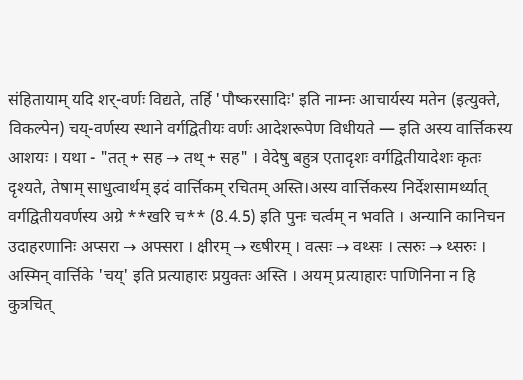संहितायाम् यदि शर्-वर्णः विद्यते, तर्हि 'पौष्करसादिः' इति नाम्नः आचार्यस्य मतेन (इत्युक्ते, विकल्पेन) चय्-वर्णस्य स्थाने वर्गद्वितीयः वर्णः आदेशरूपेण विधीयते — इति अस्य वार्त्तिकस्य आशयः । यथा - "तत् + सह → तथ् + सह" । वेदेषु बहुत्र एतादृशः वर्गद्वितीयादेशः कृतः दृश्यते, तेषाम् साधुत्वार्थम् इदं वार्त्तिकम् रचितम् अस्ति।अस्य वार्त्तिकस्य निर्देशसामर्थ्यात् वर्गद्वितीयवर्णस्य अग्रे **खरि च** (8.4.5) इति पुनः चर्त्वम् न भवति । अन्यानि कानिचन उदाहरणानिः अप्सरा → अफ्सरा । क्षीरम् → ख्षीरम् । वत्सः → वथ्सः । त्सरुः → थ्सरुः । अस्मिन् वार्त्तिके 'चय्' इति प्रत्याहारः प्रयुक्तः अस्ति । अयम् प्रत्याहारः पाणिनिना न हि कुत्रचित्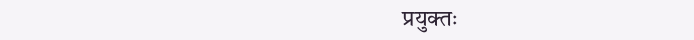प्रयुक्तः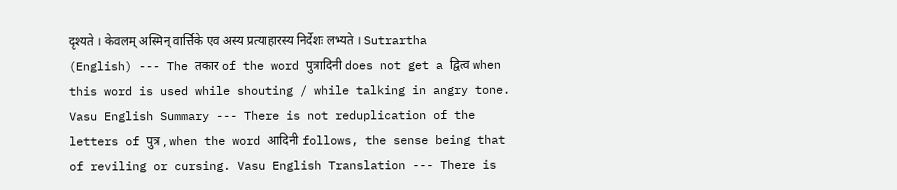दृश्यते । केवलम् अस्मिन् वार्त्तिके एव अस्य प्रत्याहारस्य निर्देशः लभ्यते । Sutrartha (English) --- The तकार of the word पुत्रादिनी does not get a द्वित्व when this word is used while shouting / while talking in angry tone. Vasu English Summary --- There is not reduplication of the letters of पुत्र , when the word आदिनी follows, the sense being that of reviling or cursing. Vasu English Translation --- There is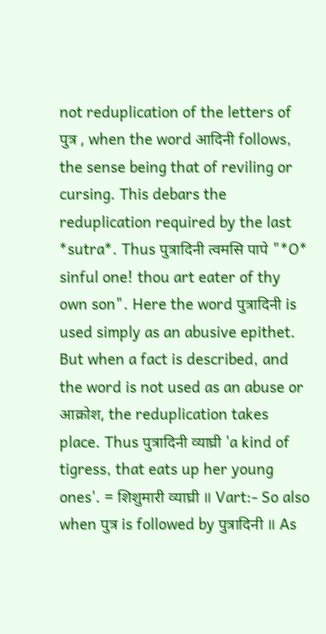not reduplication of the letters of पुत्र , when the word आदिनी follows, the sense being that of reviling or cursing. This debars the reduplication required by the last *sutra*. Thus पुत्रादिनी त्वमसि पापे "*O* sinful one! thou art eater of thy own son". Here the word पुत्रादिनी is used simply as an abusive epithet. But when a fact is described, and the word is not used as an abuse or आक्रोश, the reduplication takes place. Thus पुत्रादिनी व्याघ्री 'a kind of tigress, that eats up her young ones'. = शिशुमारी व्याघ्री ॥ Vart:- So also when पुत्र is followed by पुत्रादिनी ॥ As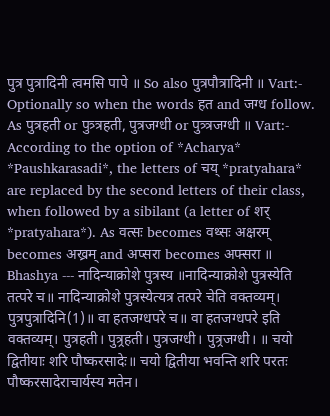पुत्र पुत्रादिनी त्वमसि पापे ॥ So also पुत्रपौत्रादिनी ॥ Vart:- Optionally so when the words हत and जग्ध follow. As पुत्रहती or पुत्र्त्रहती, पुत्रजग्धी or पुत्र्त्रजग्धी ॥ Vart:- According to the option of *Acharya* *Paushkarasadi*, the letters of चय् *pratyahara* are replaced by the second letters of their class, when followed by a sibilant (a letter of शर् *pratyahara*). As वत्सः becomes वथ्सः अक्षरम् becomes अख्रम् and अप्सरा becomes अफ्सरा ॥ Bhashya --- नादिन्याक्रोशे पुत्रस्य ॥नादिन्याक्रोशे पुत्रस्येति तत्परे च॥ नादिन्याक्रोशे पुत्रस्येत्यत्र तत्परे चेति वक्तव्यम्। पुत्रपुत्रादिनि(1)॥ वा हतजग्धपरे च॥ वा हतजग्धपरे इति वक्तव्यम्। पुत्रहती। पुत्र्रहती। पुत्रजग्धी। पुत्र्रजग्धी। ॥ चयो द्वितीयाः शरि पौष्करसादेः॥ चयो द्वितीया भवन्ति शरि परतः पौष्करसादेराचार्यस्य मतेन।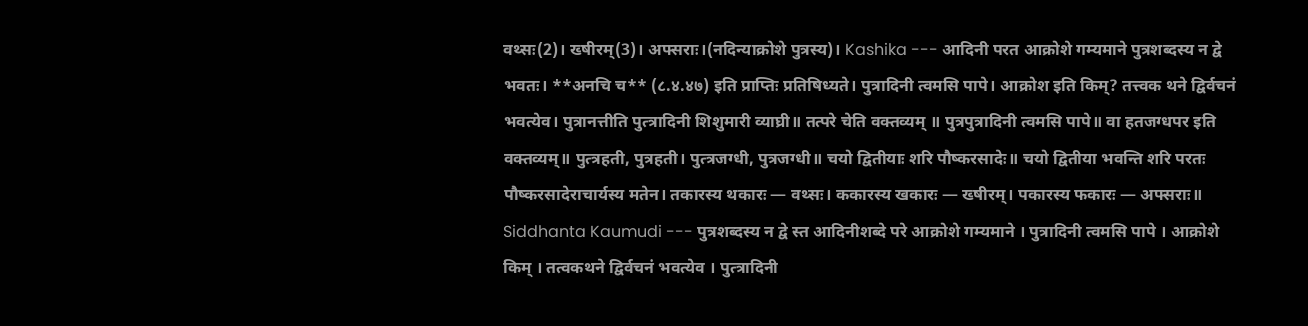वथ्सः(2)। ख्षीरम्(3)। अफ्सराः।(नदिन्याक्रोशे पुत्रस्य)। Kashika --- आदिनी परत आक्रोशे गम्यमाने पुत्रशब्दस्य न द्वे भवतः। **अनचि च** (८.४.४७) इति प्राप्तिः प्रतिषिध्यते। पुत्रादिनी त्वमसि पापे। आक्रोश इति किम्? तत्त्वक थने द्विर्वचनं भवत्येव। पुत्रानत्तीति पुत्त्रादिनी शिशुमारी व्याघ्री॥ तत्परे चेति वक्तव्यम् ॥ पुत्रपुत्रादिनी त्वमसि पापे॥ वा हतजग्धपर इति वक्तव्यम्॥ पुत्त्रहती, पुत्रहती। पुत्त्रजग्धी, पुत्रजग्धी॥ चयो द्वितीयाः शरि पौष्करसादेः॥ चयो द्वितीया भवन्ति शरि परतः पौष्करसादेराचार्यस्य मतेन। तकारस्य थकारः — वथ्सः। ककारस्य खकारः — ख्षीरम्। पकारस्य फकारः — अफ्सराः॥ Siddhanta Kaumudi --- पुत्रशब्दस्य न द्वे स्त आदिनीशब्दे परे आक्रोशे गम्यमाने । पुत्रादिनी त्वमसि पापे । आक्रोशे किम् । तत्वकथने द्विर्वचनं भवत्येव । पुत्त्रादिनी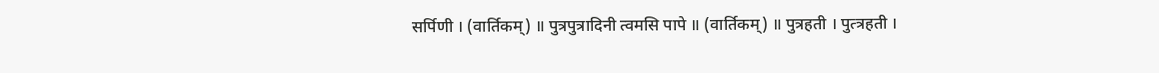सर्पिणी । (वार्तिकम्) ॥ पुत्रपुत्रादिनी त्वमसि पापे ॥ (वार्तिकम्) ॥ पुत्रहती । पुत्त्रहती ।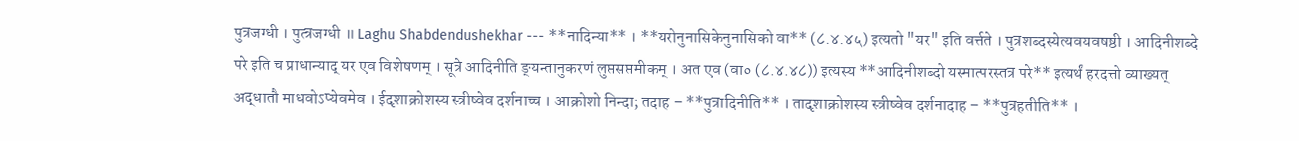पुत्रजग्धी । पुत्त्रजग्धी ॥ Laghu Shabdendushekhar --- **नादिन्या** । **यरोनुनासिकेनुनासिको वा** (८.४.४५) इत्यतो "यर" इति वर्त्तते । पुत्रशब्दस्येत्यवयवषष्ठी । आदिनीशब्दे परे इति च प्राधान्याद् यर एव विशेषणम् । सूत्रे आदिनीति ङ्यन्तानुकरणं लुप्तसप्तमीकम् । अत एव (वा० (८.४.४८)) इत्यस्य **आदिनीशब्दो यस्मात्परस्तत्र परे** इत्यर्थं हरदत्तो व्याख्यत् अद्धातौ माधवोऽप्येवमेव । ईदृशाक्रोशस्य स्त्रीष्वेव दर्शनाच्च । आक्रोशो निन्दा; तदाह – **पुत्रादिनीति** । तादृशाक्रोशस्य स्त्रीष्वेव दर्शनादाह – **पुत्रहतीति** ।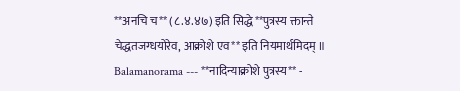**अनचि च** (८.४.४७) इति सिद्धे **पुत्रस्य क्तान्ते चेद्धतजग्धयोरेव, आक्रोशे एव** इति नियमार्थमिदम् ॥ Balamanorama --- **नादिन्याक्रोशे पुत्रस्य** -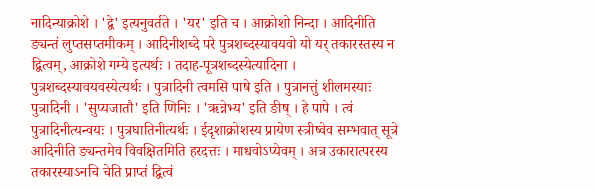नादिन्याक्रोशे । 'द्वे' इत्यनुवर्तते । 'यर' इति च । आक्रोशो निन्दा । आदिनीति ङ्यन्तं लुप्तसप्तमीकम् । आदिनीशब्दे परे पुत्रशब्दस्यावयवो यो यर् तकारस्तस्य न द्वित्वम्, आक्रोशे गम्ये इत्यर्थः । तदाह-पूत्रशब्दस्येत्यादिना । पुत्रशब्दस्यावयवस्येत्यर्थः । पुत्रादिनी त्वमसि पाषे इति । पुत्रानत्तुं शीलमस्याः पुत्रादिनी । 'सुप्यजातौ' इति णिनिः । 'ऋन्नेभ्य' इति ङीष् । हे पापे । त्वं पुत्रादिनीत्यन्वयः । पुत्रघातिनीत्यर्थः । ईदृशाक्रोशस्य प्रायेण स्त्रीष्वेव सम्भवात् सूत्रे आदिनीति ङ्यन्तमेव विवक्षितमिति हरदत्तः । माधवोऽप्येवम् । अत्र उकारात्परस्य तकारस्याऽनचि चेति प्राप्तं द्वित्वं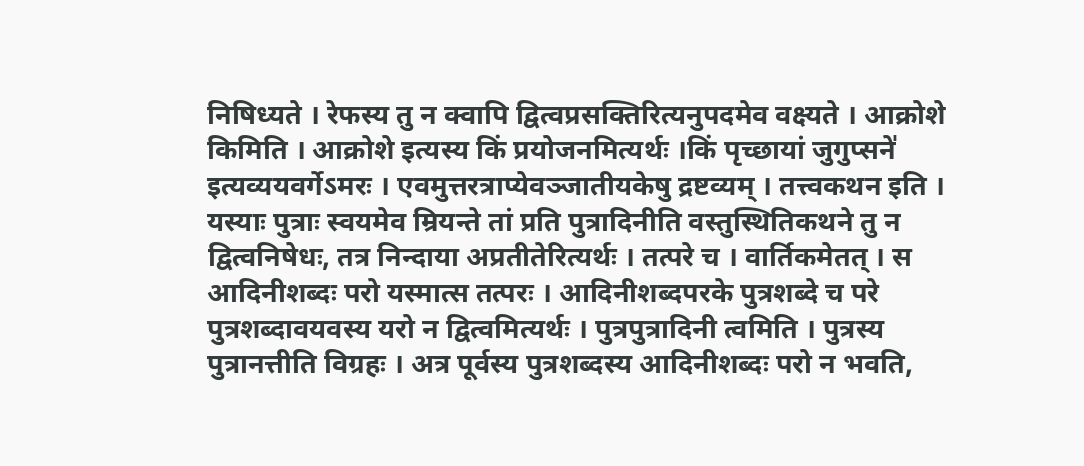निषिध्यते । रेफस्य तु न क्वापि द्वित्वप्रसक्तिरित्यनुपदमेव वक्ष्यते । आक्रोशे किमिति । आक्रोशे इत्यस्य किं प्रयोजनमित्यर्थः ।किं पृच्छायां जुगुप्सने॑ इत्यव्ययवर्गेऽमरः । एवमुत्तरत्राप्येवञ्जातीयकेषु द्रष्टव्यम् । तत्त्वकथन इति । यस्याः पुत्राः स्वयमेव म्रियन्ते तां प्रति पुत्रादिनीति वस्तुस्थितिकथने तु न द्वित्वनिषेधः, तत्र निन्दाया अप्रतीतेरित्यर्थः । तत्परे च । वार्तिकमेतत् । स आदिनीशब्दः परो यस्मात्स तत्परः । आदिनीशब्दपरके पुत्रशब्दे च परे पुत्रशब्दावयवस्य यरो न द्वित्वमित्यर्थः । पुत्रपुत्रादिनी त्वमिति । पुत्रस्य पुत्रानत्तीति विग्रहः । अत्र पूर्वस्य पुत्रशब्दस्य आदिनीशब्दः परो न भवति,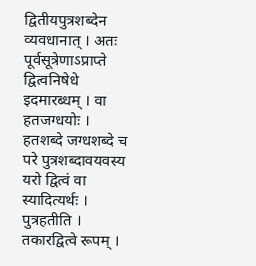द्वितीयपुत्रशब्देन व्यवधानात् । अतः पूर्वसूत्रेणाऽप्राप्ते द्वित्वनिषेधे इदमारब्धम् । वा हतजग्धयोः । हतशब्दे जग्धशब्दे च परे पुत्रशब्दावयवस्य यरो द्वित्वं वा स्यादित्यर्थः । पुत्रहतीति । तकारद्वित्वे रूपम् ।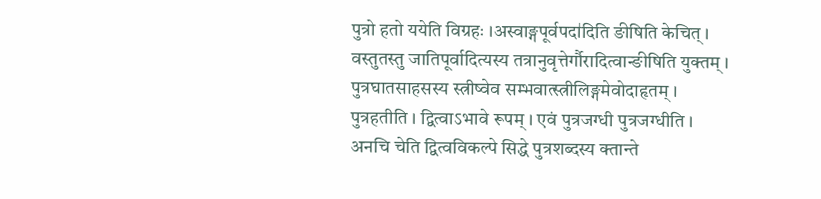पुत्रो हतो ययेति विग्रहः ।अस्वाङ्गपूर्वपदा॑दिति ङीषिति केचित् । वस्तुतस्तु जातिपूर्वादित्यस्य तत्रानुवृत्तेर्गौरादित्वान्ङीषिति युक्तम् । पुत्रघातसाहसस्य स्त्रीष्वेव सम्भवात्स्त्रीलिङ्गमेवोदाहृतम् । पुत्रहतीति । द्वित्वाऽभावे रूपम् । एवं पुत्रजग्धी पुत्रजग्धीति । अनचि चेति द्वित्वविकल्पे सिद्धे पुत्रशब्दस्य क्तान्ते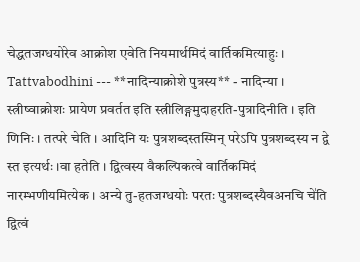चेद्धतजग्धयोरेव आक्रोश एवेति नियमार्थमिदं वार्तिकमित्याहुः । Tattvabodhini --- **नादिन्याक्रोशे पुत्रस्य** - नादिन्या । स्त्रीष्वाक्रोशः प्रायेण प्रवर्तत इति स्त्रीलिङ्गमुदाहरति-पुत्रादिनीति । इति णिनिः । तत्परे चेति । आदिनि यः पुत्रशब्दस्तस्मिन् परेऽपि पुत्रशब्दस्य न द्वे स्त इत्यर्थः ।वा हतेति । द्वित्वस्य वैकल्पिकत्वे वार्तिकमिदं नारम्भणीयमित्येक । अन्ये तु-हतजग्धयोः परतः पुत्रशब्दस्यैवअनचि चे॑ति द्वित्वं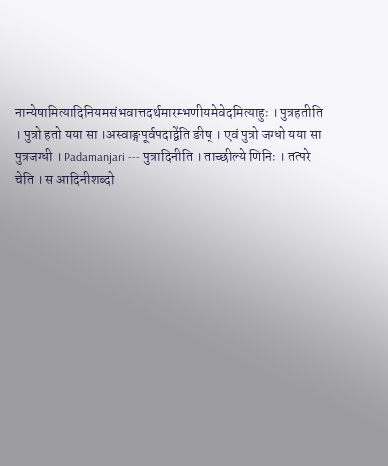नान्येषामित्यादिनियमसंभवात्तदर्थमारम्भणीयमेवेदमित्याहुः । पुत्रहतीति । पुत्रो हतो यया सा ।अस्वाङ्गपूर्वपदाद्वे॑ति ङीष् । एवं पुत्रो जग्धो यया सा पुत्रजग्धी । Padamanjari --- पुत्रादिनीति । ताच्छील्ये णिनिः । तत्परे चेति । स आदिनीशब्दो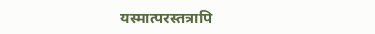यस्मात्परस्तत्रापि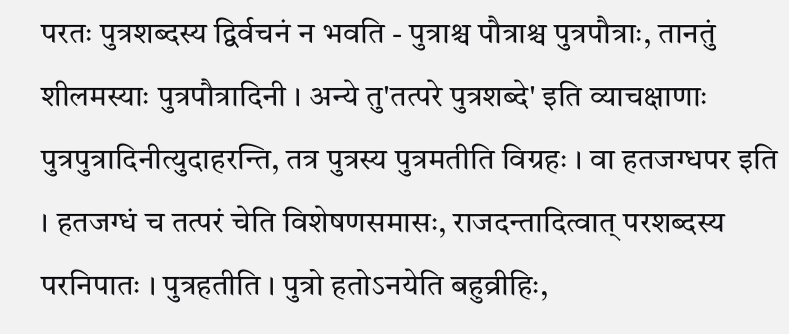परतः पुत्रशब्दस्य द्विर्वचनं न भवति - पुत्राश्च पौत्राश्च पुत्रपौत्राः, तानतुं शीलमस्याः पुत्रपौत्रादिनी । अन्ये तु'तत्परे पुत्रशब्दे' इति व्याचक्षाणाः पुत्रपुत्रादिनीत्युदाहरन्ति, तत्र पुत्रस्य पुत्रमतीति विग्रहः । वा हतजग्धपर इति । हतजग्धं च तत्परं चेति विशेषणसमासः, राजदन्तादित्वात् परशब्दस्य परनिपातः । पुत्रहतीति । पुत्रो हतोऽनयेति बहुव्रीहिः,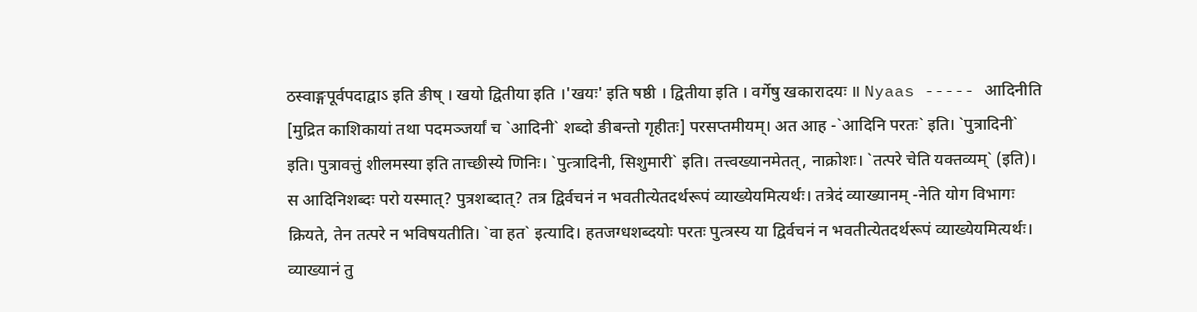ठस्वाङ्गपूर्वपदाद्वाऽ इति ङीष् । खयो द्वितीया इति ।'खयः' इति षष्ठी । द्वितीया इति । वर्गेषु खकारादयः ॥ Nyaas ----- आदिनीति [मुद्रित काशिकायां तथा पदमञ्जर्यां च `आदिनी` शब्दो ङीबन्तो गृहीतः] परसप्तमीयम्। अत आह -`आदिनि परतः` इति। `पुत्रादिनी` इति। पुत्रावत्तुं शीलमस्या इति ताच्छीस्ये णिनिः। `पुत्त्रादिनी, सिशुमारी` इति। तत्त्वख्यानमेतत्, नाक्रोशः। `तत्परे चेति यक्तव्यम्` (इति)। स आदिनिशब्दः परो यस्मात्? पुत्रशब्दात्? तत्र द्विर्वचनं न भवतीत्येतदर्थरूपं व्याख्येयमित्यर्थः। तत्रेदं व्याख्यानम् -नेति योग विभागः क्रियते, तेन तत्परे न भविषयतीति। `वा हत` इत्यादि। हतजग्धशब्दयोः परतः पुत्त्रस्य या द्विर्वचनं न भवतीत्येतदर्थरूपं व्याख्येयमित्यर्थः। व्याख्यानं तु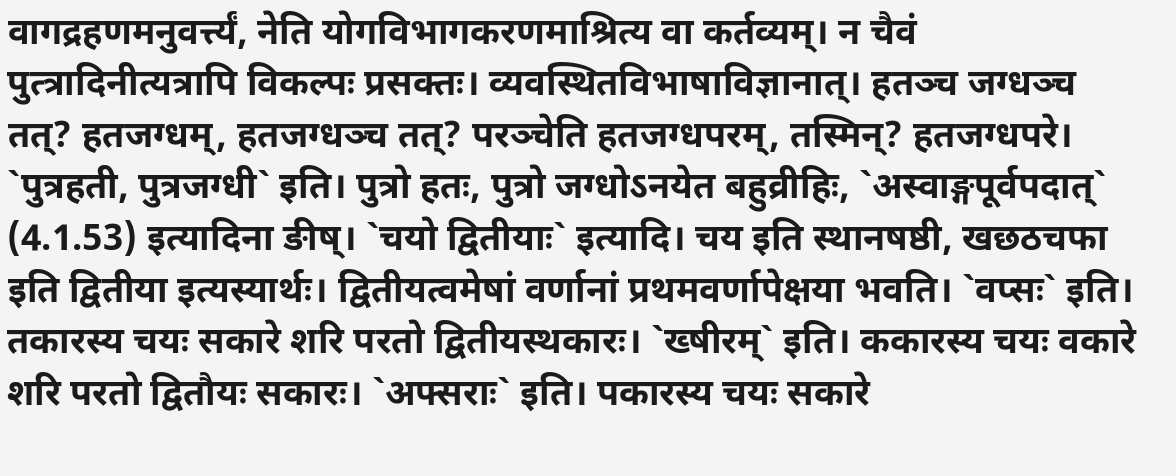वागद्रहणमनुवर्त्त्यं, नेति योगविभागकरणमाश्रित्य वा कर्तव्यम्। न चैवं पुत्त्रादिनीत्यत्रापि विकल्पः प्रसक्तः। व्यवस्थितविभाषाविज्ञानात्। हतञ्च जग्धञ्च तत्? हतजग्धम्, हतजग्धञ्च तत्? परञ्चेति हतजग्धपरम्, तस्मिन्? हतजग्धपरे। `पुत्रहती, पुत्रजग्धी` इति। पुत्रो हतः, पुत्रो जग्धोऽनयेत बहुव्रीहिः, `अस्वाङ्गपूर्वपदात्` (4.1.53) इत्यादिना ङीष्। `चयो द्वितीयाः` इत्यादि। चय इति स्थानषष्ठी, खछठचफा इति द्वितीया इत्यस्यार्थः। द्वितीयत्वमेषां वर्णानां प्रथमवर्णापेक्षया भवति। `वप्सः` इति। तकारस्य चयः सकारे शरि परतो द्वितीयस्थकारः। `ख्षीरम्` इति। ककारस्य चयः वकारे शरि परतो द्वितौयः सकारः। `अफ्सराः` इति। पकारस्य चयः सकारे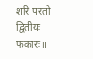शरि परतो द्वितीयः फकारः॥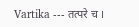Vartika --- तत्परे च ।